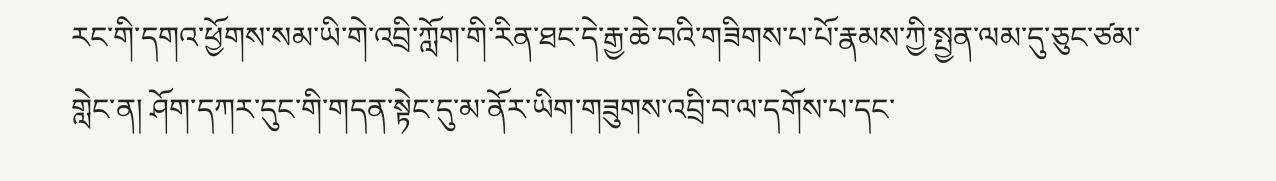རང་གི་དགའ་ཕྱོགས་སམ་ཡི་གེ་འབྲི་ཀློག་གི་རིན་ཐང་དེ་རྒྱ་ཆེ་བའི་གཟིགས་པ་པོ་རྣམས་ཀྱི་སྤྱན་ལམ་དུ་ཅུང་ཙམ་གླེང་ན། ཤོག་དཀར་དུང་གི་གདན་སྟེང་དུ་མ་ནོར་ཡིག་གཟུགས་འབྲི་བ་ལ་དགོས་པ་དང་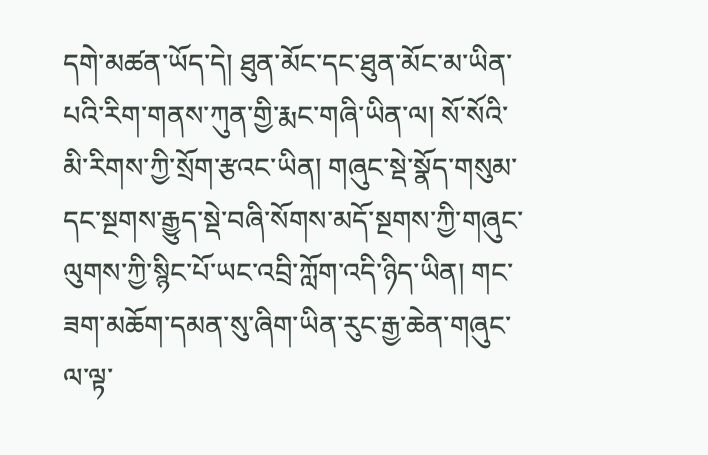དགེ་མཚན་ཡོད་དེ། ཐུན་མོང་དང་ཐུན་མོང་མ་ཡིན་པའི་རིག་གནས་ཀུན་གྱི་རྨང་གཞི་ཡིན་ལ། སོ་སོའི་མི་རིགས་ཀྱི་སྲོག་རྩའང་ཡིན། གཞུང་སྡེ་སྣོད་གསུམ་དང་སྔགས་རྒྱུད་སྡེ་བཞི་སོགས་མདོ་སྔགས་ཀྱི་གཞུང་ལུགས་ཀྱི་སྙིང་པོ་ཡང་འབྲི་ཀློག་འདི་ཉིད་ཡིན། གང་ཟག་མཆོག་དམན་སུ་ཞིག་ཡིན་རུང་རྒྱ་ཆེན་གཞུང་ལ་ལྟ་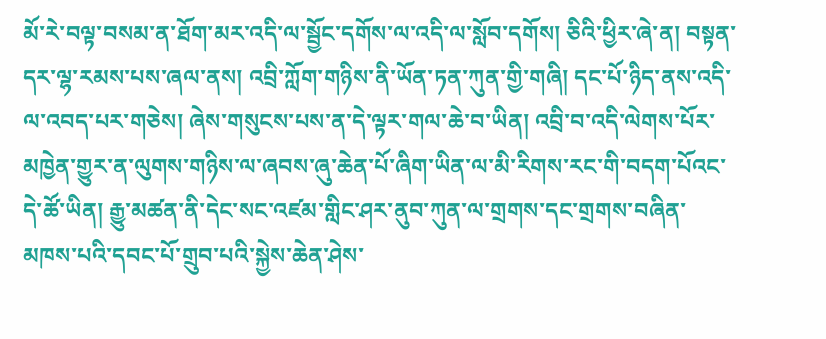མོ་རེ་བལྟ་བསམ་ན་ཐོག་མར་འདི་ལ་སྦྱོང་དགོས་ལ་འདི་ལ་སློབ་དགོས། ཅིའི་ཕྱིར་ཞེ་ན། བསྟན་དར་ལྷ་རམས་པས་ཞལ་ནས། འབྲི་ཀློག་གཉིས་ནི་ཡོན་ཏན་ཀུན་གྱི་གཞི། དང་པོ་ཉིད་ནས་འདི་ལ་འབད་པར་གཅེས། ཞེས་གསུངས་པས་ན་དེ་ལྟར་གལ་ཆེ་བ་ཡིན། འབྲི་བ་འདི་ལེགས་པོར་མཁྱེན་གྱུར་ན་ལུགས་གཉིས་ལ་ཞབས་ཞུ་ཆེན་པོ་ཞིག་ཡིན་ལ་མི་རིགས་རང་གི་བདག་པོའང་དེ་ཚོ་ཡིན། རྒྱུ་མཚན་ནི་དེང་སང་འཛམ་གླིང་ཤར་ནུབ་ཀུན་ལ་གྲགས་དང་གྲགས་བཞིན་མཁས་པའི་དབང་པོ་གྲུབ་པའི་སྐྱེས་ཆེན་ཤེས་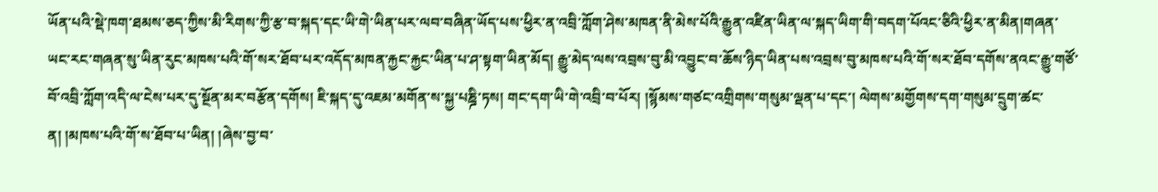ཡོན་པའི་སྡེ་ཁག་ཐམས་ཅད་ཀྱིས་མི་རིགས་ཀྱི་རྩ་བ་སྐད་དང་ཡི་གེ་ཡིན་པར་ལབ་བཞིན་ཡོད་པས་ཕྱིར་ན་འབྲི་ཀློག་ཤེས་མཁན་ནི་མེས་པོའི་རྒྱུན་འཛིན་ཡིན་ལ་སྐད་ཡིག་གི་བདག་པོའང་ཅིའི་ཕྱིར་ན་མིན།གཞན་ཡང་རང་གཞན་སུ་ཡིན་རུང་མཁས་པའི་གོ་སར་ཐོབ་པར་འདོད་མཁན་རྐྱང་རྐྱང་ཡིན་པ་ཤ་སྟག་ཡིན་མོད། རྒྱུ་མེད་ལས་འབྲས་བུ་མི་འབྱུང་བ་ཆོས་ཉིད་ཡིན་པས་འབྲས་བུ་མཁས་པའི་གོ་སར་ཐོབ་དགོས་ནའང་རྒྱུ་གཙོ་བོ་འབྲི་ཀློག་འདི་ལ་ངེས་པར་དུ་སྔོན་མར་བརྩོན་དགོས། ཇི་སྐད་དུ་འཇམ་མགོན་ས་སྐྱ་པཎྜི་ཏས། གང་དག་ཡི་གེ་འབྲི་བ་པོར། །སྙོམས་གཙང་འགྲིགས་གསུམ་ལྡན་པ་དང་། ལེགས་མགྱོགས་དག་གསུམ་དྲུག་ཚང་ན། །མཁས་པའི་གོ་ས་ཐོབ་པ་ཡིན། །ཞེས་བྱ་བ་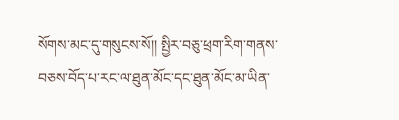སོགས་མང་དུ་གསུངས་སོ།། སྤྱིར་བཅུ་ཕྲག་རིག་གནས་བཅས་བོད་པ་རང་ལ་ཐུན་མོང་དང་ཐུན་མོང་མ་ཡིན་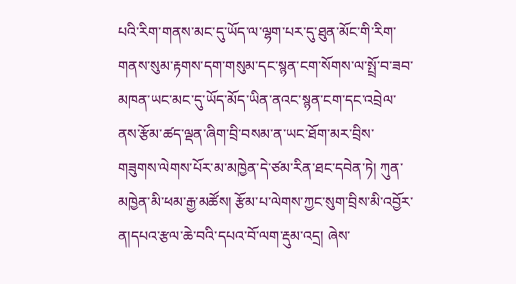པའི་རིག་གནས་མང་དུ་ཡོད་ལ་ལྷག་པར་དུ་ཐུན་མོང་གི་རིག་གནས་སུམ་རྟགས་དག་གསུམ་དང་སྙན་ངག་སོགས་ལ་སྤྲོ་བ་ཟབ་མཁན་ཡང་མང་དུ་ཡོད་མོད་ཡིན་ནའང་སྙན་ངག་དང་འབྲེལ་ནས་རྩོམ་ཚད་ལྡན་ཞིག་བྲི་བསམ་ན་ཡང་ཐོག་མར་བྲིས་གཟུགས་ལེགས་པོར་མ་མཁྱེན་དེ་ཙམ་རིན་ཐང་དབེན་ཏེ། ཀུན་མཁྱེན་མི་ཕམ་རྒྱ་མཚོས། རྩོམ་པ་ལེགས་ཀྱང་སུག་བྲིས་མི་འབྱོར་ན།དཔའ་རྩལ་ཆེ་བའི་དཔའ་བོ་ལག་རྡུམ་འདྲ། ཞེས་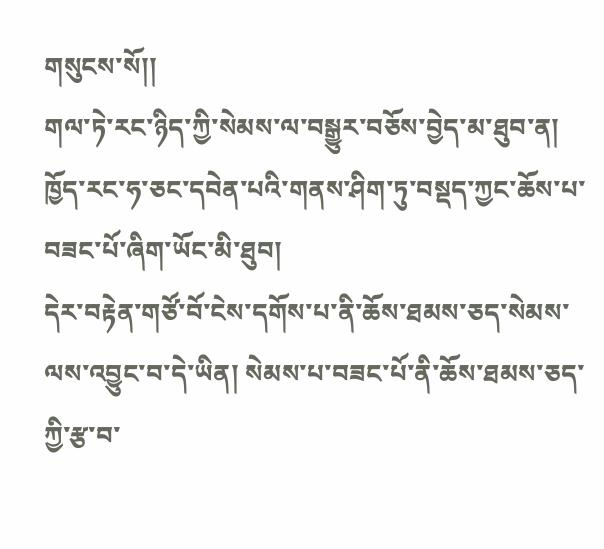གསུངས་སོ།།
གལ་ཏེ་རང་ཉིད་ཀྱི་སེམས་ལ་བསྒྱུར་བཅོས་བྱེད་མ་ཐུབ་ན། ཁྱོད་རང་ཧ་ཅང་དབེན་པའི་གནས་ཤིག་ཏུ་བསྡད་ཀྱང་ཆོས་པ་བཟང་པོ་ཞིག་ཡོང་མི་ཐུབ།
དེར་བརྟེན་གཙོ་བོ་ངེས་དགོས་པ་ནི་ཆོས་ཐམས་ཅད་སེམས་ལས་འབྱུང་བ་དེ་ཡིན། སེམས་པ་བཟང་པོ་ནི་ཆོས་ཐམས་ཅད་ཀྱི་རྩ་བ་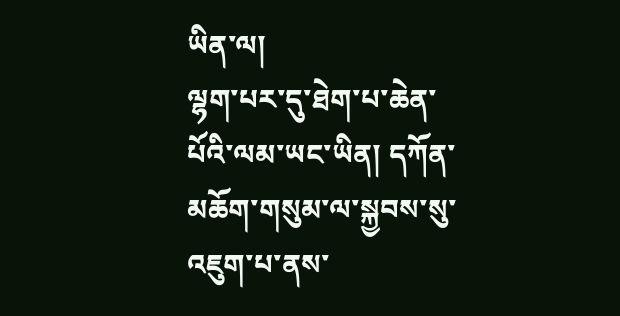ཡིན་ལ།
ལྷག་པར་དུ་ཐེག་པ་ཆེན་པོའི་ལམ་ཡང་ཡིན། དཀོན་མཆོག་གསུམ་ལ་སྐྱབས་སུ་འཇུག་པ་ནས་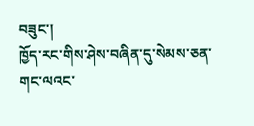བཟུང་།
ཁྱོད་རང་གིས་ཤེས་བཞིན་དུ་སེམས་ཅན་གང་ལའང་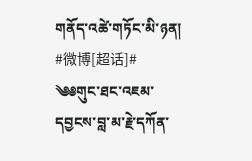གནོད་འཚེ་གཏོང་མི་ཉན།
#微博[超话]# ༄༅གུང་ཐང་འཇམ་དབྱངས་བླ་མ་རྗེ་དཀོན་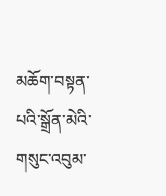མཆོག་བསྟན་པའི་སྒྲོན་མེའི་གསུང་འབུམ་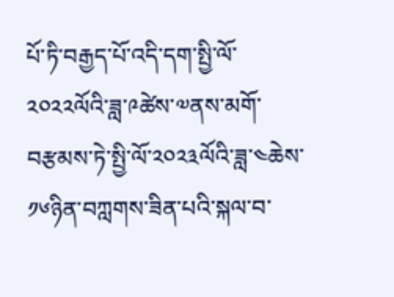པོ་ཏི་བརྒྱད་པོ་འདི་དག་སྤྱི་ལོ་༢༠༢༢ལོའི་ཟླ་༩ཚེས་༧ནས་མགོ་བརྩམས་ཏེ་སྤྱི་ལོ་༢༠༢༣ལོའི་ཟླ་༤ཆེས་༡༦ཉིན་བཀླགས་ཟིན་པའི་སྐལ་བ་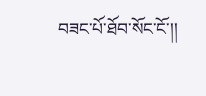བཟང་པོ་ཐོབ་སོང་ངོ་།།